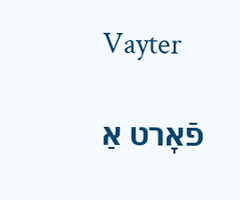Vayter

פֿאָרט אַ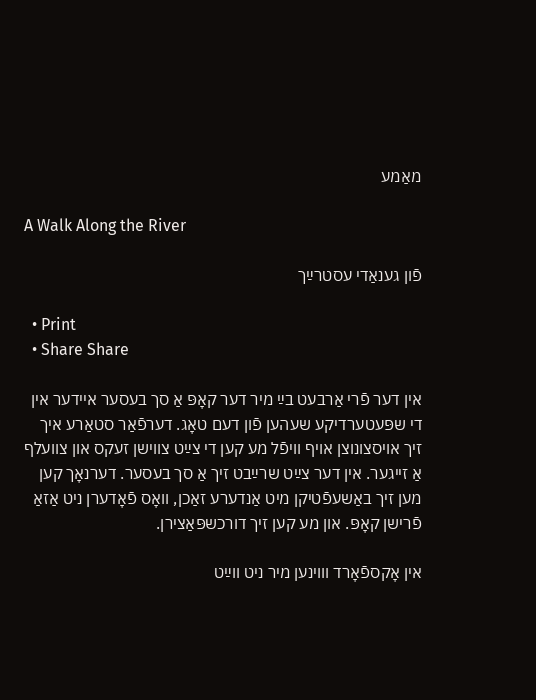מאַמע

A Walk Along the River

פֿון גענאַדי עסטרײַך

  • Print
  • Share Share

אין דער פֿרי אַרבעט בײַ מיר דער קאָפּ אַ סך בעסער איידער אין די שפּעטערדיקע שעהען פֿון דעם טאָג. דערפֿאַר סטאַרע איך זיך אויסצונוצן אויף וויפֿל מע קען די צײַט צווישן זעקס און צוועלף אַ זייגער. אין דער צײַט שרײַבט זיך אַ סך בעסער. דערנאָך קען מען זיך באַשעפֿטיקן מיט אַנדערע זאַכן, וואָס פֿאָדערן ניט אַזאַ פֿרישן קאָפּ. און מע קען זיך דורכשפּאַצירן.

אין אָקספֿאָרד וווינען מיר ניט ווײַט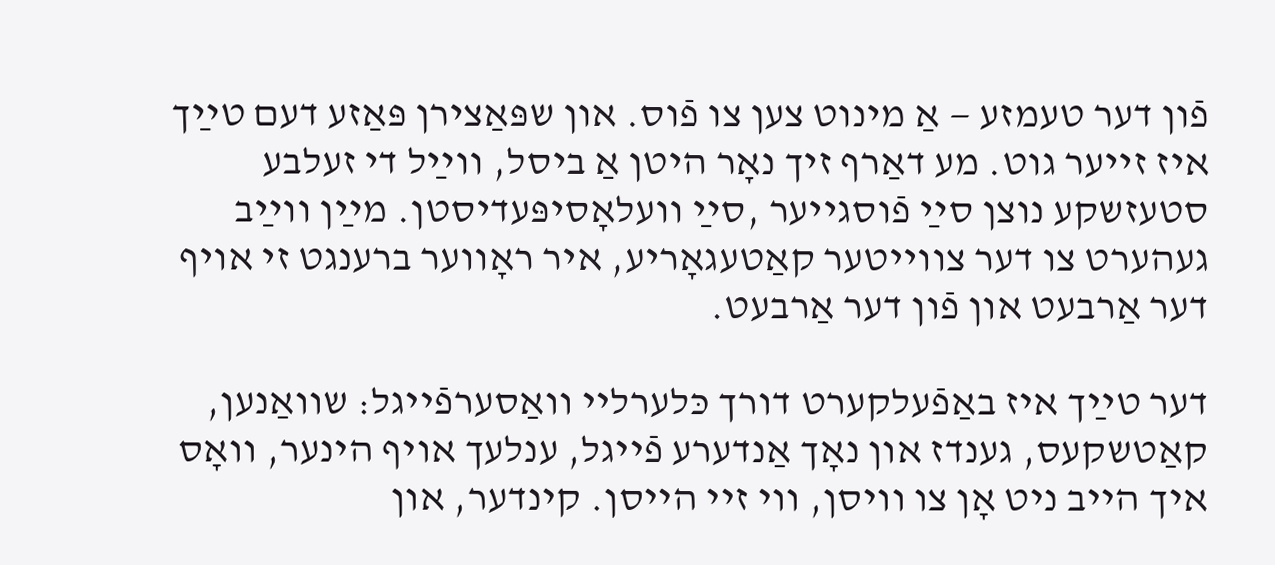פֿון דער טעמזע — אַ מינוט צען צו פֿוס. און שפּאַצירן פּאַזע דעם טײַך איז זייער גוט. מע דאַרף זיך נאָר היטן אַ ביסל, ווײַל די זעלבע סטעזשקע נוצן סײַ פֿוסגייער ,סײַ וועלאָסיפּעדיסטן. מײַן ווײַב געהערט צו דער צווייטער קאַטעגאָריע, איר ראָווער ברענגט זי אויף דער אַרבעט און פֿון דער אַרבעט.

דער טײַך איז באַפֿעלקערט דורך כּלערליי וואַסערפֿייגל: שוואַנען, קאַטשקעס, גענדז און נאָך אַנדערע פֿייגל, ענלעך אויף הינער, וואָס איך הייב ניט אָן צו וויסן, ווי זיי הייסן. קינדער, און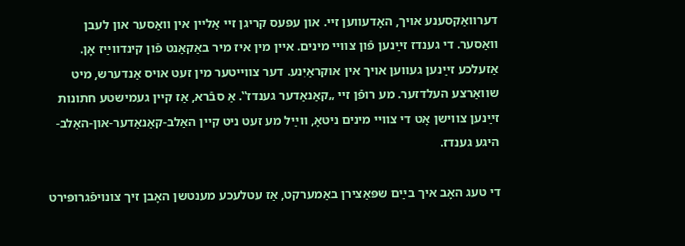דערוואַקסענע אויך, האָדעווען זיי. און עפּעס קריגן זיי אַליין אין וואַסער און לעבן וואַסער. די גענדז זײַנען פֿון צוויי מינים. איין מין איז מיר באַקאַנט פֿון קינדווײַז אָן. אַזעלכע זײַנען געווען אויך אין אוקראַיִנע. דער צווייטער מין זעט אויס אַנדערש, מיט שוואַרצע העלדזער. מע רופֿן זיי „קאַנאַדער גענדז‟. אַ סבֿרא, אַז קיין געמישטע חתונות זײַנען צווישן אָט די צוויי מינים ניטאָ, ווײַל מע זעט ניט קיין האַלב-קאַנאַדער-און-האַלב-היגע גענדז.

די טעג האָב איך בײַם שפּאַצירן באַמערקט, אַז עטלעכע מענטשן האָבן זיך צונויפֿגרופּירט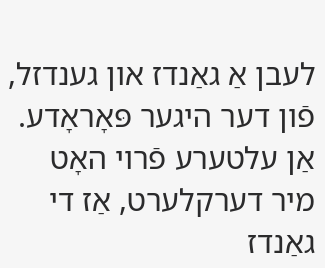לעבן אַ גאַנדז און גענדזל, פֿון דער היגער פּאָראָדע. אַן עלטערע פֿרוי האָט מיר דערקלערט, אַז די גאַנדז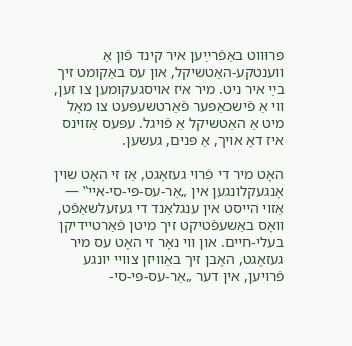פּרוּווט באַפֿרײַען איר קינד פֿון אַ ווענטקע-האַטשיקל, און עס באַקומט זיך בײַ איר ניט. מיר איז אויסגעקומען צו זען, ווי אַ פֿישכאַפּער פֿאַרטשעפּעט צו מאָל מיט אַ האַטשיקל אַ פֿויגל. עפּעס אַזוינס איז דאָ אויך, אַ פּנים, געשען.

האָט מיר די פֿרוי געזאָגט, אַז זי האָט שוין אָנגעקלונגען אין „אַר-עס-פּי-סי-איי‟ — אַזוי הייסט אין ענגלאַנד די געזעלשאַפֿט, וואָס באַשעפֿטיקט זיך מיטן פֿאַרטיידיקן בעלי-חיים. און ווי נאָר זי האָט עס מיר געזאָגט, האָבן זיך באַוויזן צוויי יונגע פֿרויען, אין דער „אַר-עס-פּי-סי-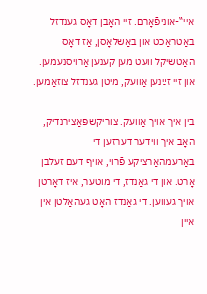איי‟-אוניפֿאָרם. זיי האָבן דאָס גענדזל באַטראַכט און באַשלאָסן, אַז דאָס האַטשיקל וועט מען קענען אַרויסנעמען. און זיי זײַנען אַוועק, מיטן גענדזל צוזאַמען.

בין איך אויך אַוועק. צוריקשפּאַצירנדיק, האָב איך ווידער דערזען די באַרעמהאַרציקע פֿרוי, אויף דעם זעלבן אָרט. און די גאַנדז, די מוטער, איז דאָרטן אויך געווען. די גאַנדז האָט געהאַלטן אין איין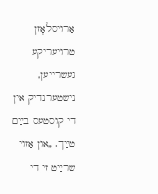אַרויסלאָזן טרויעריקע געשרייען, נישטערנדיק אין די קוסטעס בײַם טײַך. „און אַזוי שרײַט זי די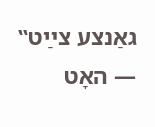גאַנצע צײַט‟ — האָט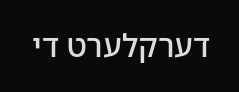דערקלערט די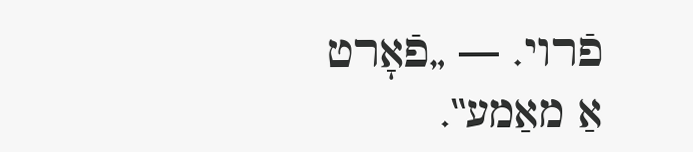פֿרוי. — „פֿאָרט אַ מאַמע‟.